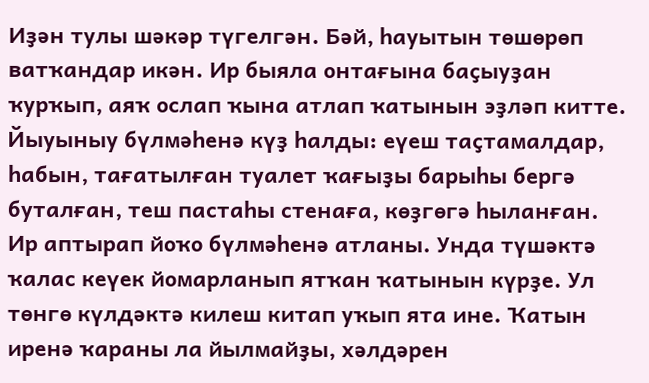Иҙән тулы шәкәр түгелгән. Бәй, һауытын төшөрөп ватҡандар икән. Ир быяла онтағына баҫыуҙан ҡурҡып, аяҡ ослап ҡына атлап ҡатынын эҙләп китте. Йыуыныу бүлмәһенә күҙ һалды: еүеш таҫтамалдар, һабын, тағатылған туалет ҡағыҙы барыһы бергә буталған, теш пастаһы стенаға, көҙгөгә һыланған.
Ир аптырап йоҡо бүлмәһенә атланы. Унда түшәктә ҡалас кеүек йомарланып ятҡан ҡатынын күрҙе. Ул төнгө күлдәктә килеш китап уҡып ята ине. Ҡатын иренә ҡараны ла йылмайҙы, хәлдәрен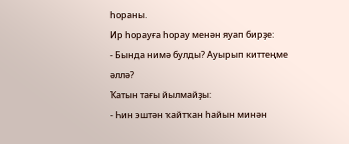һораны.
Ир һорауға һорау менән яуап бирҙе:
- Бында нимә булды? Ауырып киттеңме әллә?
Ҡатын тағы йылмайҙы:
- Һин эштән ҡайтҡан һайын минән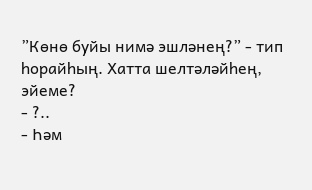”Көнө буйы нимә эшләнең?” - тип һорайһың. Хатта шелтәләйһең, эйеме?
- ?..
- Һәм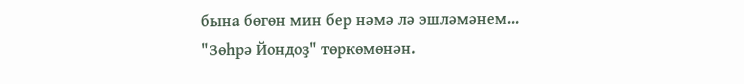бына бөгөн мин бер нәмә лә эшләмәнем...
"Зөһрә Йондоҙ" төркөмөнән.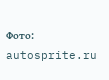Фото: autosprite.ru